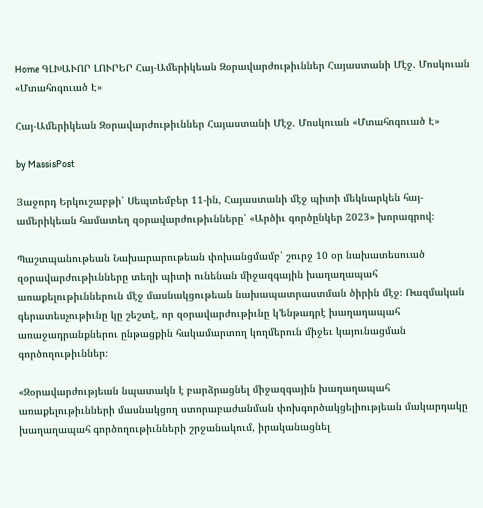Home ԳԼԽԱՒՈՐ ԼՈՒՐԵՐ Հայ-Ամերիկեան Զօրավարժութիւններ Հայաստանի Մէջ. Մոսկուան «Մտահոգուած Է»

Հայ-Ամերիկեան Զօրավարժութիւններ Հայաստանի Մէջ. Մոսկուան «Մտահոգուած Է»

by MassisPost

Յաջորդ Երկուշաբթի՝ Սեպտեմբեր 11-ին, Հայաստանի մէջ պիտի մեկնարկեն հայ-ամերիկեան համատեղ զօրավարժութիւնները՝ «Արծիւ գործընկեր 2023» խորագրով։

Պաշտպանութեան Նախարարութեան փոխանցմամբ՝ շուրջ 10 օր նախատեսուած զօրավարժութիւնները տեղի պիտի ունենան միջազգային խաղաղապահ առաքելութիւններուն մէջ մասնակցութեան նախապատրաստման ծիրին մէջ։ Ռազմական գերատեսչութիւնը կը շեշտէ, որ զօրավարժութիւնը կ’ենթադրէ խաղաղապահ առաջադրանքներու ընթացքին հակամարտող կողմերուն միջեւ կայունացման գործողութիւններ։

«Զօրավարժությեան նպատակն է բարձրացնել միջազգային խաղաղապահ առաքելութիւնների մասնակցող ստորաբաժանման փոխգործակցելիությեան մակարդակը խաղաղապահ գործողութիւնների շրջանակում, իրականացնել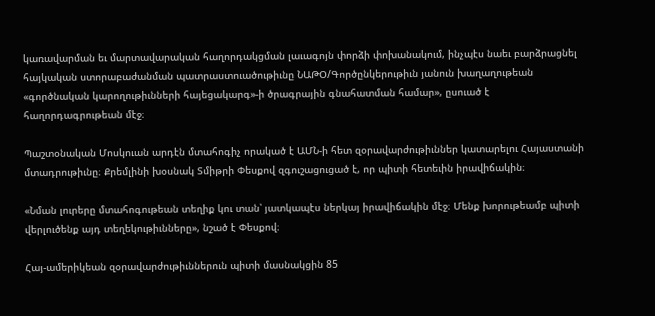կառավարման եւ մարտավարական հաղորդակցման լաւագոյն փորձի փոխանակում, ինչպէս նաեւ բարձրացնել հայկական ստորաբաժանման պատրաստուածութիւնը ՆԱԹՕ/Գործընկերութիւն յանուն խաղաղութեան «գործնական կարողութիւնների հայեցակարգ»-ի ծրագրային գնահատման համար», ըսուած է հաղորդագրութեան մէջ։

Պաշտօնական Մոսկուան արդէն մտահոգիչ որակած է ԱՄՆ-ի հետ զօրավարժութիւններ կատարելու Հայաստանի մտադրութիւնը։ Քրեմլինի խօսնակ Տմիթրի Փեսքով զգուշացուցած է, որ պիտի հետեւին իրավիճակին։

«Նման լուրերը մտահոգութեան տեղիք կու տան՝ յատկապէս ներկայ իրավիճակին մէջ։ Մենք խորութեամբ պիտի վերլուծենք այդ տեղեկութիւնները», նշած է Փեսքով։

Հայ-ամերիկեան զօրավարժութիւններուն պիտի մասնակցին 85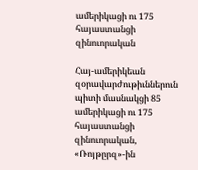ամերիկացի ու 175 հայաստանցի զինուորական

Հայ-ամերիկեան զօրավարժութիւններուն պիտի մասնակցի 85 ամերիկացի ու 175 հայաստանցի զինուորական, «Ռոյթըրզ»-ին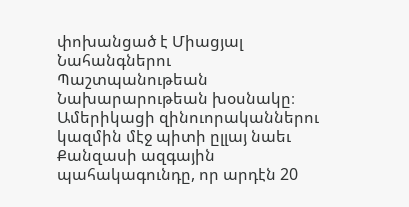փոխանցած է Միացյալ Նահանգներու Պաշտպանութեան Նախարարութեան խօսնակը։ Ամերիկացի զինուորականներու կազմին մէջ պիտի ըլլայ նաեւ Քանզասի ազգային պահակագունդը, որ արդէն 20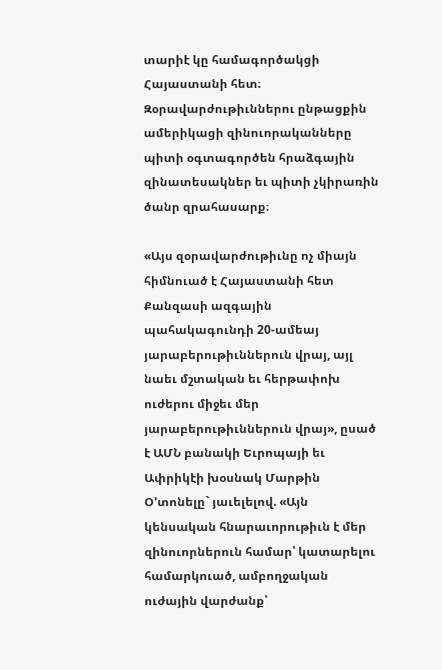տարիէ կը համագործակցի Հայաստանի հետ։ Զօրավարժութիւններու ընթացքին ամերիկացի զինուորականները պիտի օգտագործեն հրաձգային զինատեսակներ եւ պիտի չկիրառին ծանր զրահասարք։

«Այս զօրավարժութիւնը ոչ միայն հիմնուած է Հայաստանի հետ Քանզասի ազգային պահակագունդի 20-ամեայ յարաբերութիւններուն վրայ, այլ նաեւ մշտական եւ հերթափոխ ուժերու միջեւ մեր յարաբերութիւններուն վրայ», ըսած է ԱՄՆ բանակի Եւրոպայի եւ Ափրիկէի խօսնակ Մարթին Օ’տոնելը` յաւելելով. «Այն կենսական հնարաւորութիւն է մեր զինուորներուն համար՝ կատարելու համարկուած, ամբողջական ուժային վարժանք՝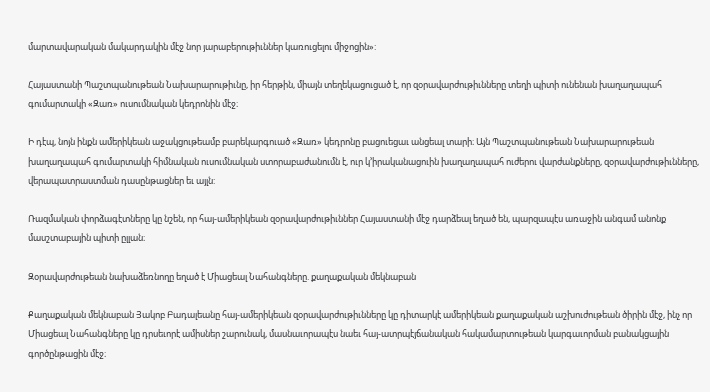մարտավարական մակարդակին մէջ նոր յարաբերութիւններ կառուցելու միջոցին»:

Հայաստանի Պաշտպանութեան Նախարարութիւնը, իր հերթին, միայն տեղեկացուցած է, որ զօրավարժութիւնները տեղի պիտի ունենան խաղաղապահ գումարտակի «Զառ» ուսումնական կեդրոնին մէջ։

Ի դէպ, նոյն ինքն ամերիկեան աջակցութեամբ բարեկարգուած «Զառ» կեդրոնը բացուեցաւ անցեալ տարի։ Այն Պաշտպանութեան Նախարարութեան խաղաղապահ գումարտակի հիմնական ուսումնական ստորաբաժանումն է, ուր կ’իրականացուին խաղաղապահ ուժերու վարժանքները, զօրավարժութիւնները, վերապատրաստման դասընթացներ եւ այլն:

Ռազմական փորձագէտները կը նշեն, որ հայ-ամերիկեան զօրավարժութիւններ Հայաստանի մէջ դարձեալ եղած են, պարզապէս առաջին անգամ անոնք մասշտաբային պիտի ըլլան։

Զօրավարժութեան նախաձեռնողը եղած է Միացեալ Նահանգները. քաղաքական մեկնաբան

Քաղաքական մեկնաբան Յակոբ Բադալեանը հայ-ամերիկեան զօրավարժութիւնները կը դիտարկէ ամերիկեան քաղաքական աշխուժութեան ծիրին մէջ, ինչ որ Միացեալ Նահանգները կը դրսեւորէ ամիսներ շարունակ, մասնաւորապէս նաեւ հայ-ատրպէյճանական հակամարտութեան կարգաւորման բանակցային գործընթացին մէջ։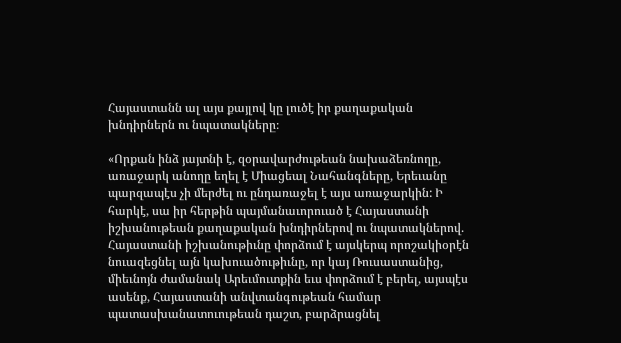Հայաստանն ալ այս քայլով կը լուծէ իր քաղաքական խնդիրներն ու նպատակները։

«Որքան ինձ յայտնի է, զօրավարժութեան նախաձեռնողը, առաջարկ անողը եղել է Միացեալ Նահանգները, Երեւանը պարզապէս չի մերժել ու ընդառաջել է այս առաջարկին: Ի հարկէ, սա իր հերթին պայմանաւորուած է Հայաստանի իշխանութեան քաղաքական խնդիրներով ու նպատակներով. Հայաստանի իշխանութիւնը փորձում է այսկերպ որոշակիօրէն նուազեցնել այն կախուածութիւնը, որ կայ Ռուսաստանից, միեւնոյն ժամանակ Արեւմուտքին եւս փորձում է բերել, այսպէս ասենք, Հայաստանի անվտանգութեան համար պատասխանատուութեան դաշտ, բարձրացնել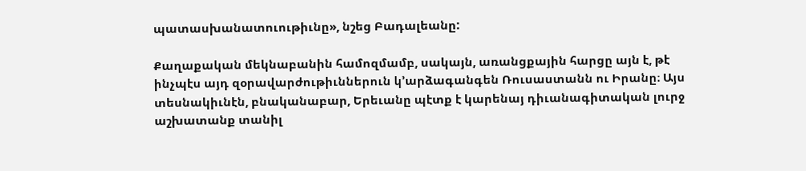պատասխանատուութիւնը», նշեց Բադալեանը:

Քաղաքական մեկնաբանին համոզմամբ, սակայն, առանցքային հարցը այն է, թէ ինչպէս այդ զօրավարժութիւններուն կ’արձագանգեն Ռուսաստանն ու Իրանը։ Այս տեսնակիւնէն, բնականաբար, Երեւանը պէտք է կարենայ դիւանագիտական լուրջ աշխատանք տանիլ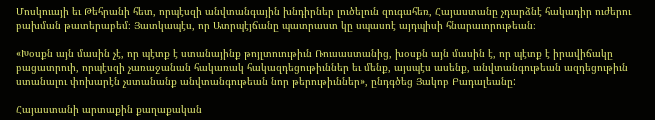Մոսկուայի եւ Թեհրանի հետ, որպէսզի անվտանգային խնդիրներ լուծելուն զուգահեռ, Հայաստանը չդարձնէ հակադիր ուժերու բախման թատերաբեմ։ Յատկապէս, որ Ատրպէյճանը պատրաստ կը սպասոէ այդպիսի հնարաւորութեան։

«Խօսքն այն մասին չէ, որ պէտք է ստանայինք թոյլտուութիւն Ռուսաստանից, խօսքն այն մասին է, որ պէտք է իրավիճակը բացատրուի, որպէսզի չառաջանան հակառակ հակազդեցութիւններ եւ մենք, այսպէս ասենք, անվտանգութեան ազդեցութիւն ստանալու փոխարէն չստանանք անվտանգութեան նոր թերութիւններ», ընդգծեց Յակոբ Բադալեանը:

Հայաստանի արտաքին քաղաքական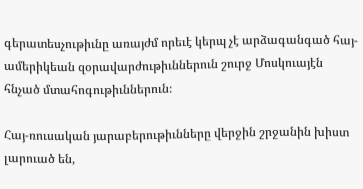գերատեսչութիւնը առայժմ որեւէ կերպ չէ արձագանգած հայ-ամերիկեան զօրավարժութիւններուն շուրջ Մոսկուայէն հնչած մտահոգութիւններուն։

Հայ-ռուսական յարաբերութիւնները վերջին շրջանին խիստ լարուած են,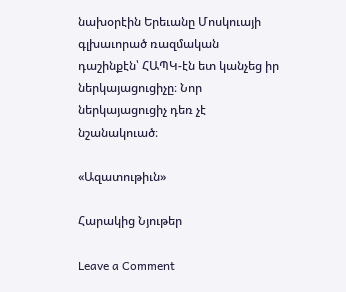նախօրէին Երեւանը Մոսկուայի գլխաւորած ռազմական դաշինքէն՝ ՀԱՊԿ-էն ետ կանչեց իր ներկայացուցիչը։ Նոր ներկայացուցիչ դեռ չէ նշանակուած։

«Ազատութիւն»

Հարակից Նյութեր

Leave a Comment